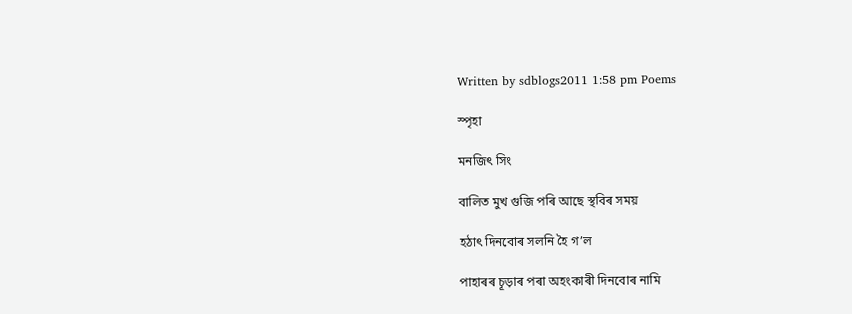Written by sdblogs2011 1:58 pm Poems

স্পৃহা

মনজিৎ সিং

বালিত মুখ গুজি পৰি আছে স্থবিৰ সময়

হঠাৎ দিনবোৰ সলনি হৈ গ’ল

পাহাৰৰ চূড়াৰ পৰা অহংকাৰী দিনবোৰ নামি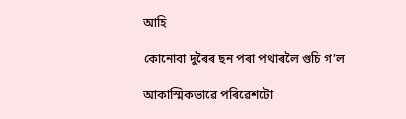আহি

কোনোবা দুৰৈৰ ছন পৰা পথাৰলৈ গুচি গ’ল

আকাস্মিকভাৱে পৰিৱেশটো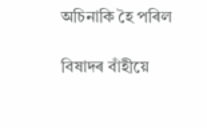অচিনাকি হৈ পৰিল

বিষাদৰ বাঁহীয়ে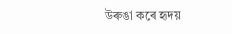উৰুঙা কৰে হৃদয়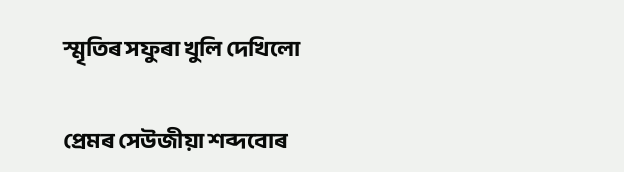স্মৃতিৰ সফুৰা খুলি দেখিলো

প্ৰেমৰ সেউজীয়া শব্দবোৰ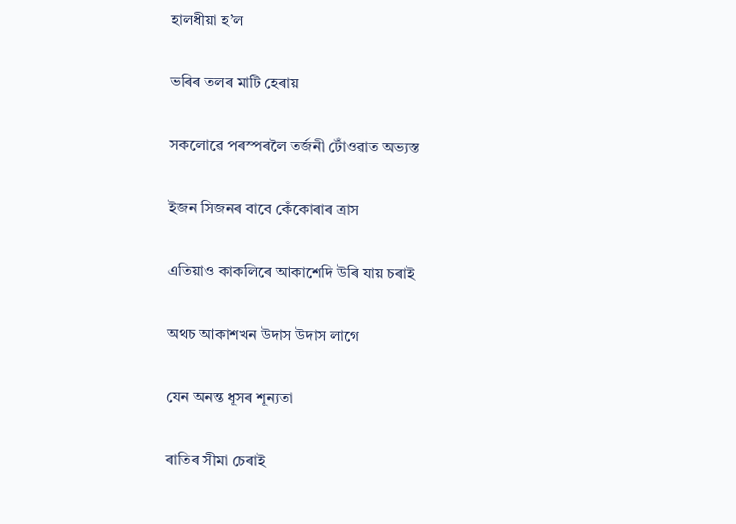হালধীয়া হ’ল

ভৰিৰ তলৰ মাটি হেৰায়

সকলোৱে পৰস্পৰলৈ তৰ্জনী টোঁওৱাত অভ্যস্ত

ইজন সিজনৰ বাবে কেঁকোৰাৰ ত্ৰাস

এতিয়াও কাকলিৰে আকাশেদি উৰি যায় চৰাই

অথচ আকাশখন উদাস উদাস লাগে

যেন অনন্ত ধূসৰ শূন্যতা

ৰাতিৰ সীমা চেৰাই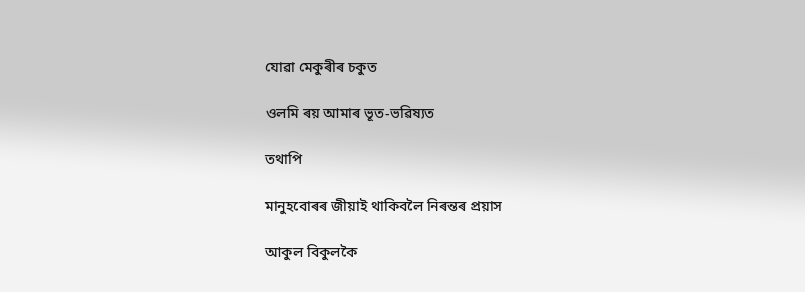যোৱা মেকুৰীৰ চকুত

ওলমি ৰয় আমাৰ ভূত-ভৱিষ্যত

তথাপি

মানুহবোৰৰ জীয়াই থাকিবলৈ নিৰন্তৰ প্ৰয়াস

আকুল বিকুলকৈ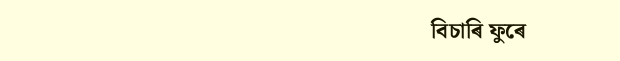বিচাৰি ফুৰে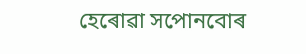হেৰোৱা সপোনবোৰ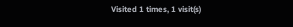Visited 1 times, 1 visit(s)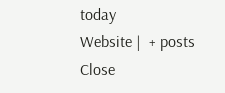today
Website |  + posts
Close